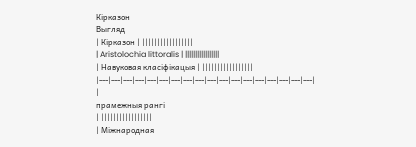Кірказон
Выгляд
| Кірказон | |||||||||||||||||
| Aristolochia littoralis | |||||||||||||||||
| Навуковая класіфікацыя | |||||||||||||||||
|---|---|---|---|---|---|---|---|---|---|---|---|---|---|---|---|---|---|
|
прамежныя рангі
| |||||||||||||||||
| Міжнародная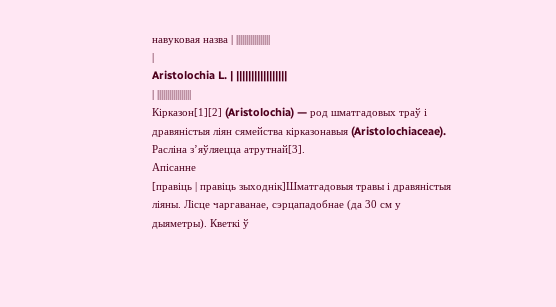навуковая назва | |||||||||||||||||
|
Aristolochia L. | |||||||||||||||||
| |||||||||||||||||
Кірказон[1][2] (Aristolochia) — род шматгадовых траў і дравяністыя ліян сямейства кірказонавыя (Aristolochiaceae). Расліна з’яўляецца атрутнай[3].
Апісанне
[правіць | правіць зыходнік]Шматгадовыя травы і дравяністыя ліяны. Лісце чаргаванае, сэрцападобнае (да 30 см у дыяметры). Кветкі ў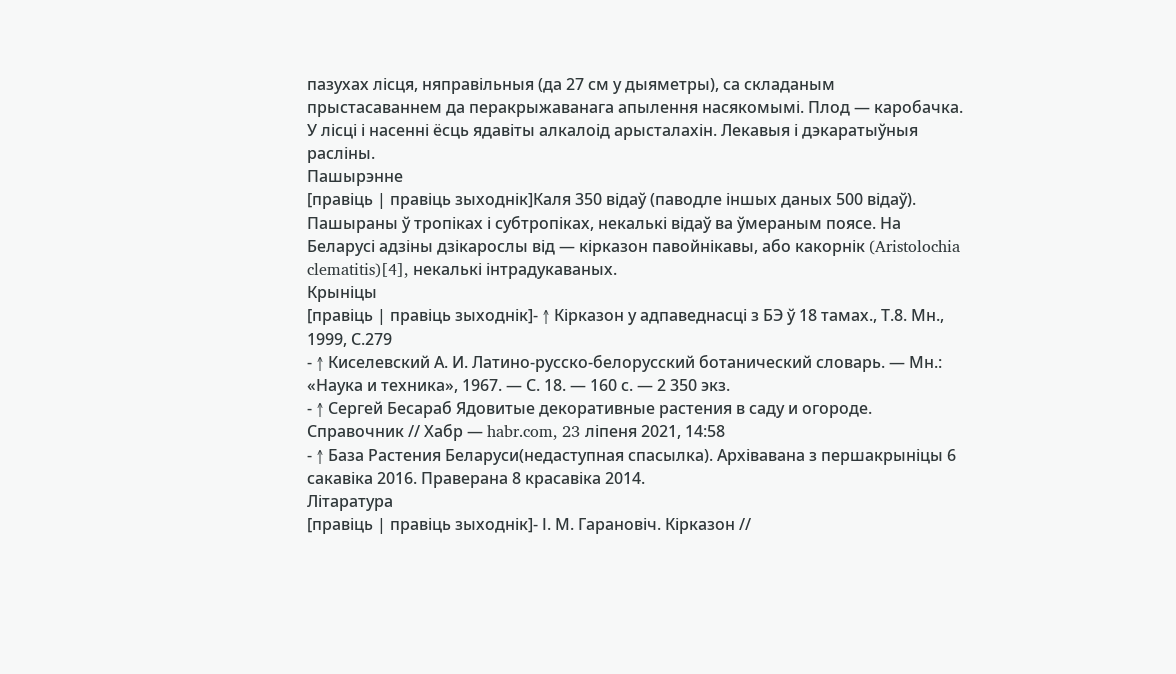пазухах лісця, няправільныя (да 27 см у дыяметры), са складаным прыстасаваннем да перакрыжаванага апылення насякомымі. Плод — каробачка. У лісці і насенні ёсць ядавіты алкалоід арысталахін. Лекавыя і дэкаратыўныя расліны.
Пашырэнне
[правіць | правіць зыходнік]Каля 350 відаў (паводле іншых даных 500 відаў). Пашыраны ў тропіках і субтропіках, некалькі відаў ва ўмераным поясе. На Беларусі адзіны дзікарослы від — кірказон павойнікавы, або какорнік (Aristolochia clematitis)[4], некалькі інтрадукаваных.
Крыніцы
[правіць | правіць зыходнік]- ↑ Кірказон у адпаведнасці з БЭ ў 18 тамах., Т.8. Мн., 1999, С.279
- ↑ Киселевский А. И. Латино-русско-белорусский ботанический словарь. — Мн.: «Наука и техника», 1967. — С. 18. — 160 с. — 2 350 экз.
- ↑ Сергей Бесараб Ядовитые декоративные растения в саду и огороде. Справочник // Хабр — habr.com, 23 ліпеня 2021, 14:58
- ↑ База Растения Беларуси(недаступная спасылка). Архівавана з першакрыніцы 6 сакавіка 2016. Праверана 8 красавіка 2014.
Літаратура
[правіць | правіць зыходнік]- І. М. Гарановіч. Кірказон //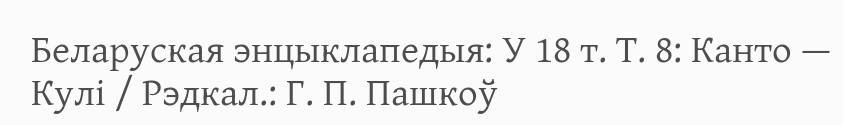Беларуская энцыклапедыя: У 18 т. Т. 8: Канто — Кулі / Рэдкал.: Г. П. Пашкоў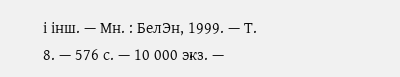і інш. — Мн. : БелЭн, 1999. — Т. 8. — 576 с. — 10 000 экз. —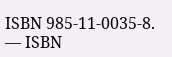ISBN 985-11-0035-8. — ISBN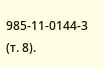985-11-0144-3 (т. 8).